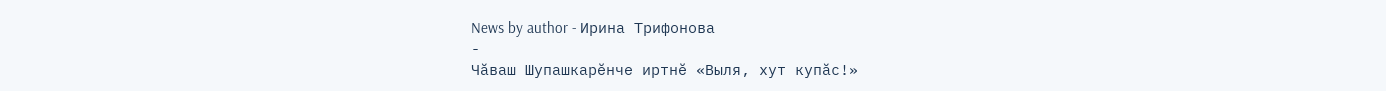News by author - Ирина Трифонова
-
Чăваш Шупашкарӗнче иртнӗ «Выля, хут купăс!»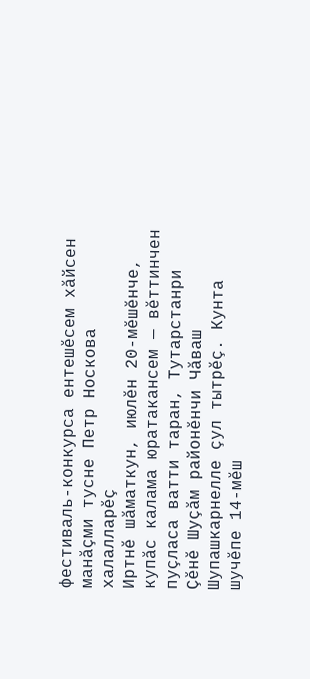фестиваль-конкурса ентешӗсем хăйсен манăçми тусне Петр Носкова халалларӗç
Иртнӗ шăматкун, июлӗн 20-мӗшӗнче, купăс калама юратакансем — вӗттинчен пуçласа ватти таран, Тутарстанри Çӗнӗ Шуçăм районӗнчи Чăваш Шупашкарнелле çул тытрӗç. Кунта шучӗпе 14-мӗш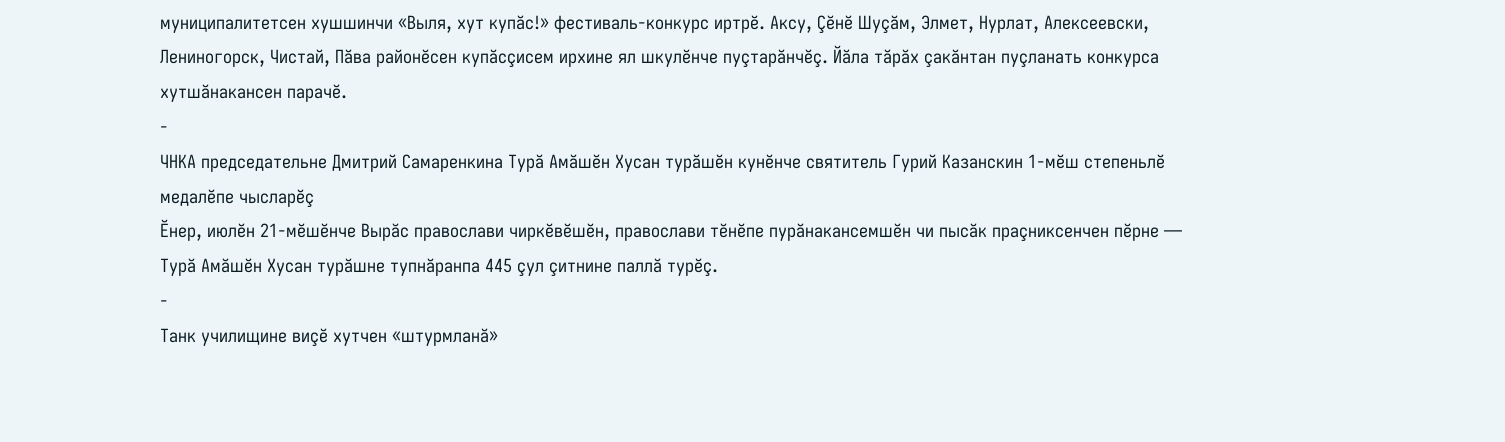муниципалитетсен хушшинчи «Выля, хут купăс!» фестиваль-конкурс иртрӗ. Аксу, Çӗнӗ Шуçăм, Элмет, Нурлат, Алексеевски, Лениногорск, Чистай, Пăва районӗсен купăсçисем ирхине ял шкулӗнче пуçтарăнчӗç. Йăла тăрăх çакăнтан пуçланать конкурса хутшăнакансен парачӗ.
-
ЧНКА председательне Дмитрий Самаренкина Турă Амăшӗн Хусан турăшӗн кунӗнче святитель Гурий Казанскин 1-мӗш степеньлӗ медалӗпе чысларӗç
Ӗнер, июлӗн 21-мӗшӗнче Вырăс православи чиркӗвӗшӗн, православи тӗнӗпе пурăнакансемшӗн чи пысăк праçниксенчен пӗрне — Турă Амăшӗн Хусан турăшне тупнăранпа 445 çул çитнине паллă турӗç.
-
Танк училищине виçӗ хутчен «штурмланă»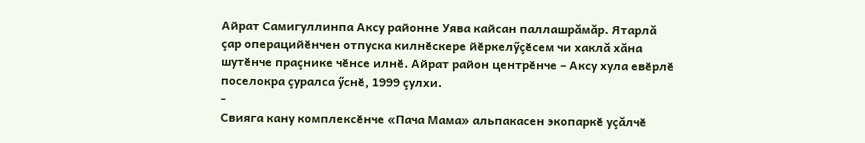Айрат Самигуллинпа Аксу районне Уява кайсан паллашрăмăр. Ятарлă çар операцийӗнчен отпуска килнӗскере йӗркелӳçӗсем чи хаклă хăна шутӗнче праçнике чӗнсе илнӗ. Айрат район центрӗнче – Аксу хула евӗрлӗ поселокра çуралса ӳснӗ, 1999 çулхи.
-
Свияга кану комплексӗнче «Пача Мама» альпакасен экопаркӗ уçăлчӗ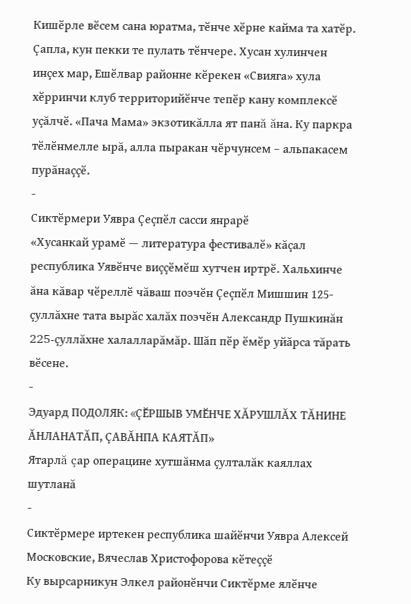Кишӗрле вӗсем сана юратма, тӗнче хӗрне кайма та хатӗр. Çапла, кун пекки те пулать тӗнчере. Хусан хулинчен инçех мар, Ешӗлвар районне кӗрекен «Свияга» хула хӗрринчи клуб территорийӗнче тепӗр кану комплексӗ уçăлчӗ. «Пача Мама» экзотикăлла ят панă ăна. Ку паркра тӗлӗнмелле ырă, алла пыракан чӗрчунсем – альпакасем пурăнаççӗ.
-
Сиктӗрмери Уявра Çеçпӗл сасси янрарӗ
«Хусанкай урамӗ — литература фестивалӗ» кăçал республика Уявӗнче виççӗмӗш хутчен иртрӗ. Хальхинче ăна кăвар чӗреллӗ чăваш поэчӗн Çеçпӗл Мишшин 125-çуллăхне тата вырăс халăх поэчӗн Александр Пушкинăн 225-çуллăхне халалларăмăр. Шăп пӗр ӗмӗр уйăрса тăрать вӗсене.
-
Эдуард ПОДОЛЯК: «ÇӖРШЫВ УМӖНЧЕ ХĂРУШЛĂХ ТĂНИНЕ ĂНЛАНАТĂП, ÇАВĂНПА КАЯТĂП»
Ятарлă çар операцине хутшăнма çулталăк каяллах шутланă
-
Сиктӗрмере иртекен республика шайӗнчи Уявра Алексей Московские, Вячеслав Христофорова кӗтеççӗ
Ку вырсарникун Элкел районӗнчи Сиктӗрме ялӗнче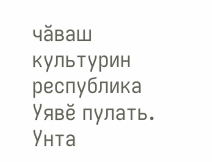чăваш культурин республика Уявӗ пулать. Унта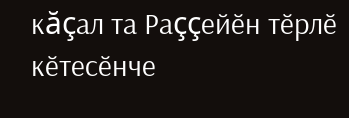кăçал та Раççейӗн тӗрлӗ кӗтесӗнче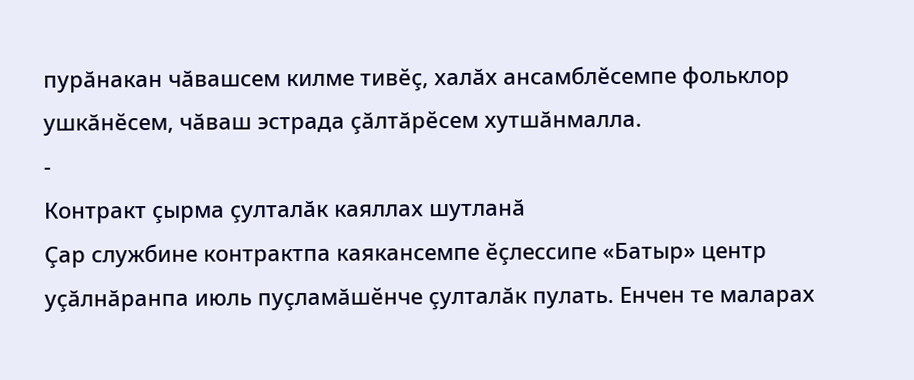пурăнакан чăвашсем килме тивӗç, халăх ансамблӗсемпе фольклор ушкăнӗсем, чăваш эстрада çăлтăрӗсем хутшăнмалла.
-
Контракт çырма çулталăк каяллах шутланă
Çар службине контрактпа каякансемпе ӗçлессипе «Батыр» центр уçăлнăранпа июль пуçламăшӗнче çулталăк пулать. Енчен те маларах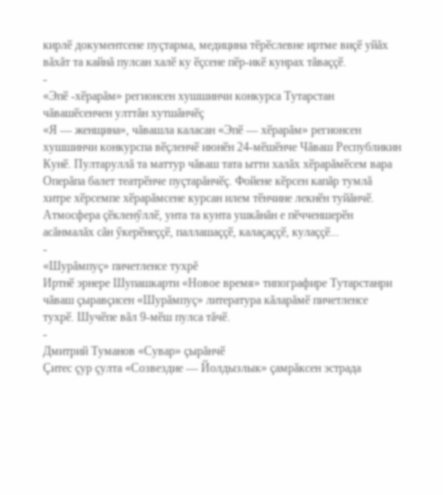кирлӗ документсене пуçтарма, медицина тӗрӗслевне иртме виçӗ уйăх вăхăт та кайнă пулсан халӗ ку ӗçсене пӗр-икӗ кунрах тăваççӗ.
-
«Эпӗ -хӗрарăм» регионсен хушшинчи конкурса Тутарстан чăвашӗсенчен улттăн хутшăнчӗç
«Я — женщина», чăвашла каласан «Эпӗ — хӗрарăм» регионсен хушшинчи конкурспа вӗçленчӗ июнӗн 24-мӗшӗнче Чăваш Республикин Кунӗ. Пултаруллă та маттур чăваш тата ытти халăх хӗрарăмӗсем вара Оперăпа балет театрӗнче пуçтарăнчӗç. Фойене кӗрсен капăр тумлă хитре хӗрсемпе хӗрарăмсене курсан илем тӗнчине лекнӗн туйăнчӗ. Атмосфера çӗкленӳллӗ, унта та кунта ушкăнăн е пӗчченшерӗн асăнмалăх сăн ӳкерӗнеççӗ, паллашаççӗ, калаçаççӗ, кулаççӗ...
-
«Шурăмпуç» пичетленсе тухрĕ
Иртнӗ эрнере Шупашкарти «Новое время» типографире Тутарстанри чăваш çыравçисен «Шурăмпуç» литература кăларăмӗ пичетленсе тухрӗ. Шучӗпе вăл 9-мӗш пулса тăчӗ.
-
Дмитрий Туманов «Сувар» çырăнчӗ
Çитес çур çулта «Созвездие — Йолдызлык» çамрăксен эстрада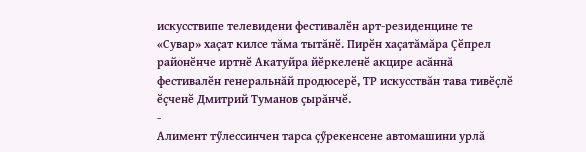искусствипе телевидени фестивалӗн арт-резиденцине те «Сувар» хаçат килсе тăма тытăнӗ. Пирӗн хаçатăмăра Çӗпрел районӗнче иртнӗ Акатуйра йӗркеленӗ акцире асăннă фестивалӗн генеральнăй продюсерӗ, ТР искусствăн тава тивӗçлӗ ӗçченӗ Дмитрий Туманов çырăнчӗ.
-
Алимент тӳлессинчен тарса çӳрекенсене автомашини урлă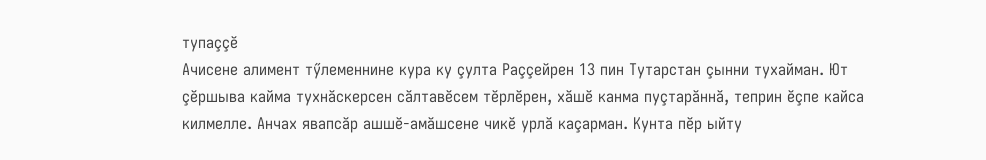тупаççӗ
Ачисене алимент тӳлеменнине кура ку çулта Раççейрен 13 пин Тутарстан çынни тухайман. Ют çӗршыва кайма тухнăскерсен сăлтавӗсем тӗрлӗрен, хăшӗ канма пуçтарăннă, теприн ӗçпе кайса килмелле. Анчах явапсăр ашшӗ-амăшсене чикӗ урлă каçарман. Кунта пӗр ыйту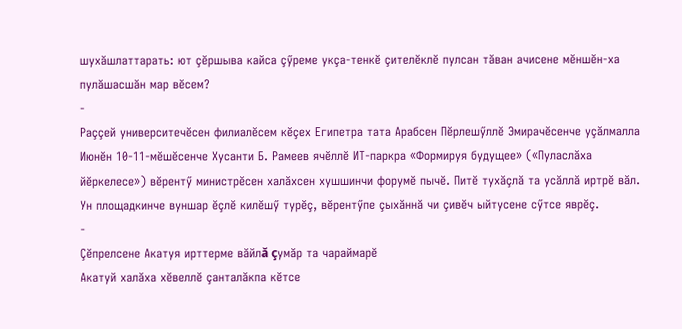шухăшлаттарать: ют çӗршыва кайса çӳреме укçа-тенкӗ çителӗклӗ пулсан тăван ачисене мӗншӗн-ха пулăшасшăн мар вӗсем?
-
Раççей университечӗсен филиалӗсем кӗçех Египетра тата Арабсен Пӗрлешӳллӗ Эмирачӗсенче уçăлмалла
Июнӗн 10-11-мӗшӗсенче Хусанти Б. Рамеев ячӗллӗ ИТ-паркра «Формируя будущее» («Пуласлăха йӗркелесе») вӗрентӳ министрӗсен халăхсен хушшинчи форумӗ пычӗ. Питӗ тухăçлă та усăллă иртрӗ вăл. Ун площадкинче вуншар ӗçлӗ килӗшӳ турӗç, вӗрентӳпе çыхăннă чи çивӗч ыйтусене сӳтсе яврӗç.
-
Çӗпрелсене Акатуя ирттерме вăйлă çумăр та чараймарӗ
Акатуй халăха хӗвеллӗ çанталăкпа кӗтсе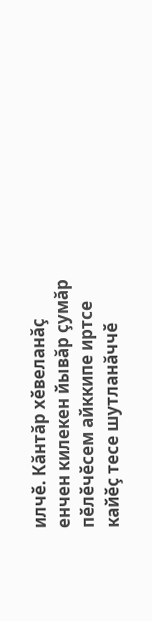илчӗ. Кăнтăр хӗвеланăç енчен килекен йывăр çумăр пӗлӗчӗсем айккипе иртсе кайӗç тесе шутланăччӗ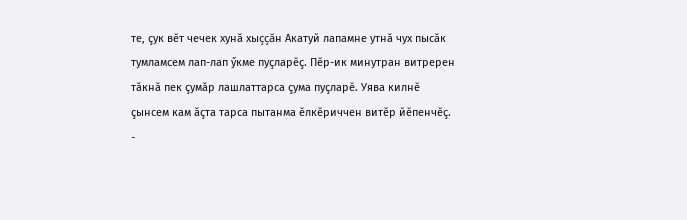те, çук вӗт чечек хунă хыççăн Акатуй лапамне утнă чух пысăк тумламсем лап-лап ӳкме пуçларӗç. Пӗр-ик минутран витререн тăкнă пек çумăр лашлаттарса çума пуçларӗ. Уява килнӗ çынсем кам ăçта тарса пытанма ӗлкӗриччен витӗр йӗпенчӗç.
-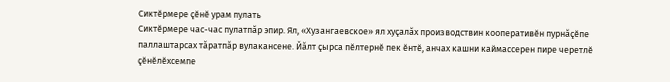Сиктӗрмере çӗнӗ урам пулать
Сиктӗрмере час-час пулатпăр эпир. Ял, «Хузангаевское» ял хуçалăх производствин кооперативӗн пурнăçӗпе паллаштарсах тăратпăр вулакансене. Йăлт çырса пӗлтернӗ пек ӗнтӗ, анчах кашни каймассерен пире черетлӗ çӗнӗлӗхсемпе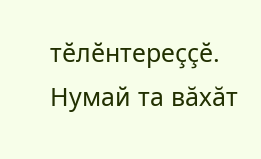тӗлӗнтереççӗ. Нумай та вăхăт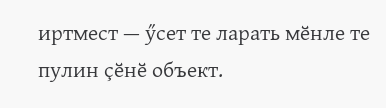иртмест — ӳсет те ларать мӗнле те пулин çӗнӗ объект.